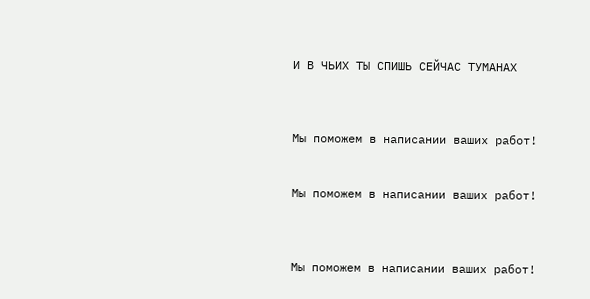И В ЧЬИХ ТЫ СПИШЬ СЕЙЧАС ТУМАНАХ



Мы поможем в написании ваших работ!


Мы поможем в написании ваших работ!



Мы поможем в написании ваших работ!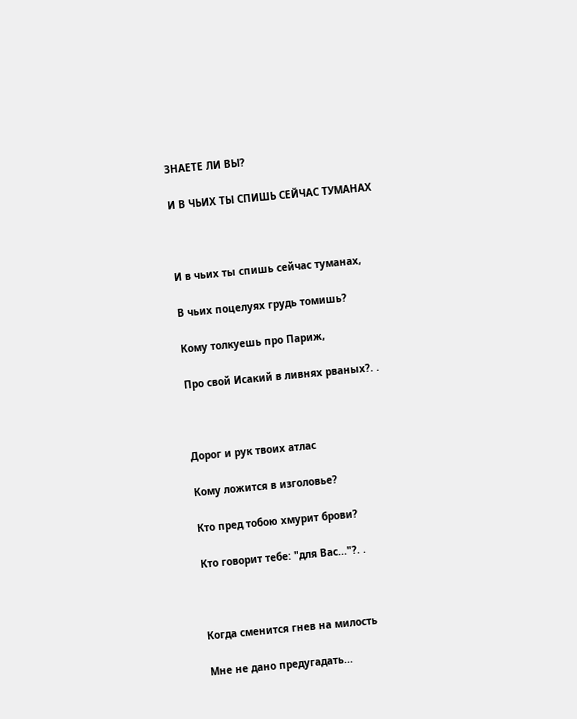ЗНАЕТЕ ЛИ ВЫ?

И В ЧЬИХ ТЫ СПИШЬ СЕЙЧАС ТУМАНАХ



И в чьих ты спишь сейчас туманах,

В чьих поцелуях грудь томишь?

Кому толкуешь про Париж,

Про свой Исакий в ливнях рваных?. .



Дорог и рук твоих атлас

Кому ложится в изголовье?

Кто пред тобою хмурит брови?

Кто говорит тебе: "для Вас..."?. .



Когда сменится гнев на милость

Мне не дано предугадать...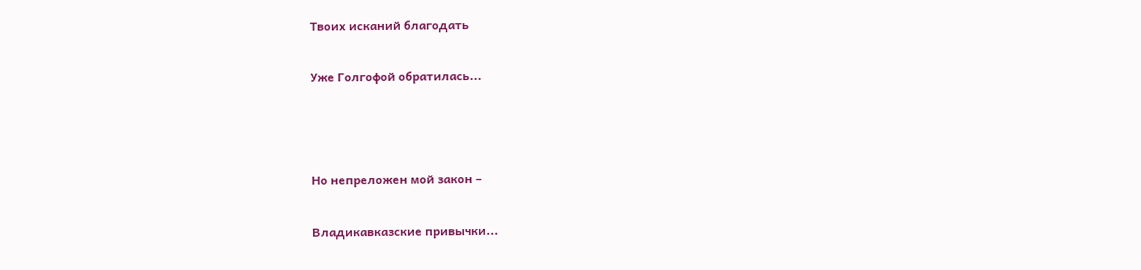Твоих исканий благодать

Уже Голгофой обратилась...



Но непреложен мой закон –

Владикавказские привычки...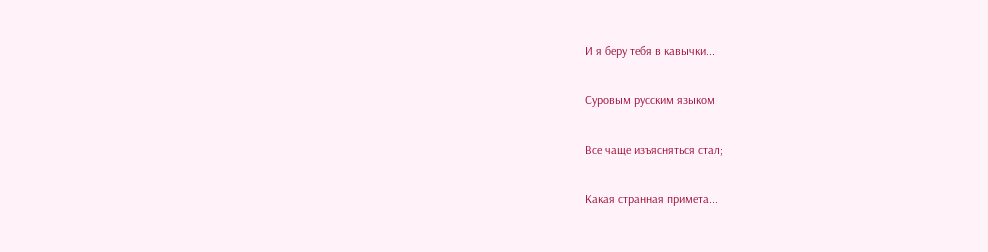И я беру тебя в кавычки...

Суровым русским языком

Все чаще изъясняться стал;

Какая странная примета...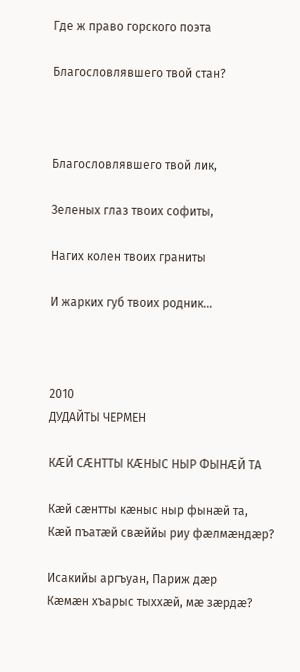Где ж право горского поэта

Благословлявшего твой стан?



Благословлявшего твой лик,

Зеленых глаз твоих софиты,

Нагих колен твоих граниты

И жарких губ твоих родник...



2010
ДУДАЙТЫ ЧЕРМЕН

КÆЙ СÆНТТЫ КÆНЫС НЫР ФЫНÆЙ ТА

Кæй сæнтты кæныс ныр фынæй та,
Кæй пъатæй свæййы риу фæлмæндæр?

Исакийы аргъуан, Париж дæр
Кæмæн хъарыс тыххæй, мæ зæрдæ?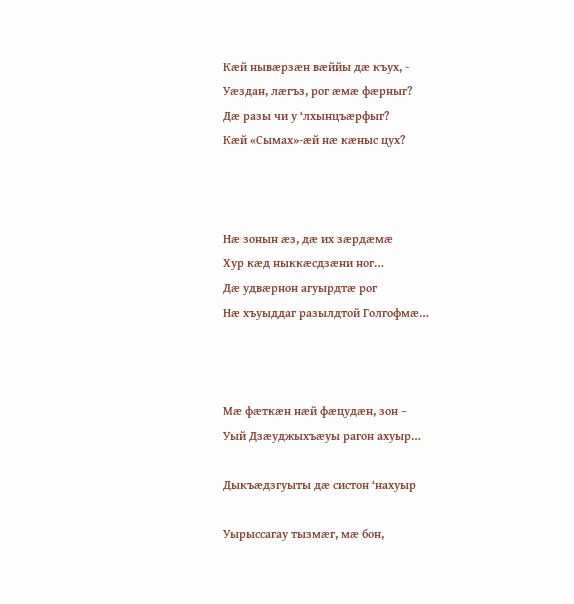Кæй нывæрзæн вæййы дæ къух, -
Уæздан, лæгъз, рог æмæ фæрныг?
Дæ разы чи у ‘лхынцъæрфыг?
Кæй «Сымах»-æй нæ кæныс цух?



Нæ зонын æз, дæ их зæрдæмæ
Хур кæд ныккæсдзæни ног…
Дæ удвæрнон агуырдтæ рог
Нæ хъуыддаг разылдтой Голгофмæ…



Мæ фæткæн нæй фæцудæн, зон –
Уый Дзæуджыхъæуы рагон ахуыр…

Дыкъæдзгуыты дæ систон ‘нахуыр

Уырыссагау тызмæг, мæ бон,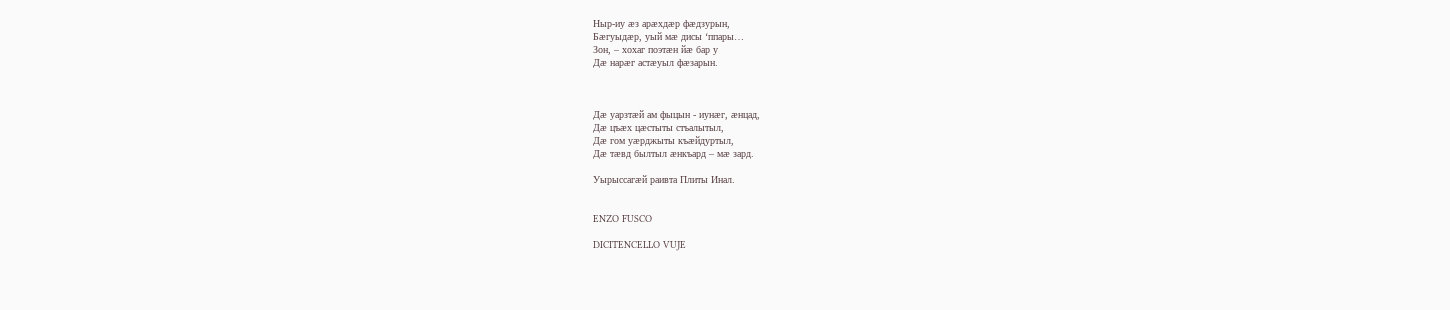Ныр-иу æз арæхдæр фæдзурын,
Бæгуыдæр, уый мæ дисы ‘ппары…
Зон, – хохаг поэтæн йæ бар у
Дæ нарæг астæуыл фæзарын.



Дæ уарзтæй ам фыцын - иунæг, æнцад,
Дæ цъæх цæстыты стъалытыл,
Дæ гом уæрджыты къæйдуртыл,
Дæ тæвд былтыл æнкъард – мæ зард.

Уырыссагæй раивта Плиты Инал.


ENZO FUSCO

DICITENCELLO VUJE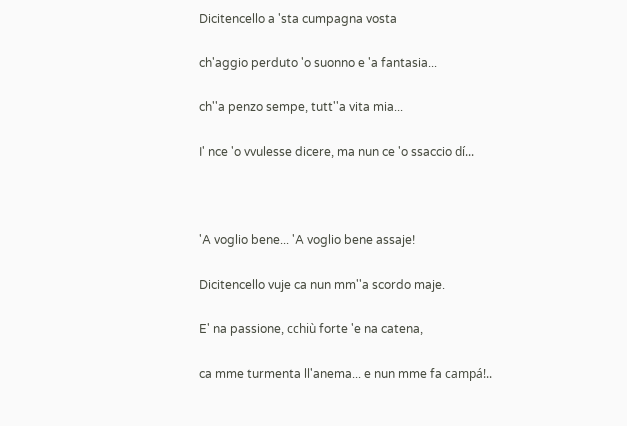Dicitencello a 'sta cumpagna vosta

ch'aggio perduto 'o suonno e 'a fantasia...

ch''a penzo sempe, tutt''a vita mia...

I' nce 'o vvulesse dicere, ma nun ce 'o ssaccio dí...



'A voglio bene... 'A voglio bene assaje!

Dicitencello vuje ca nun mm''a scordo maje.

E' na passione, cchiù forte 'e na catena,

ca mme turmenta ll'anema... e nun mme fa campá!..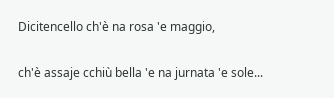Dicitencello ch'è na rosa 'e maggio,

ch'è assaje cchiù bella 'e na jurnata 'e sole...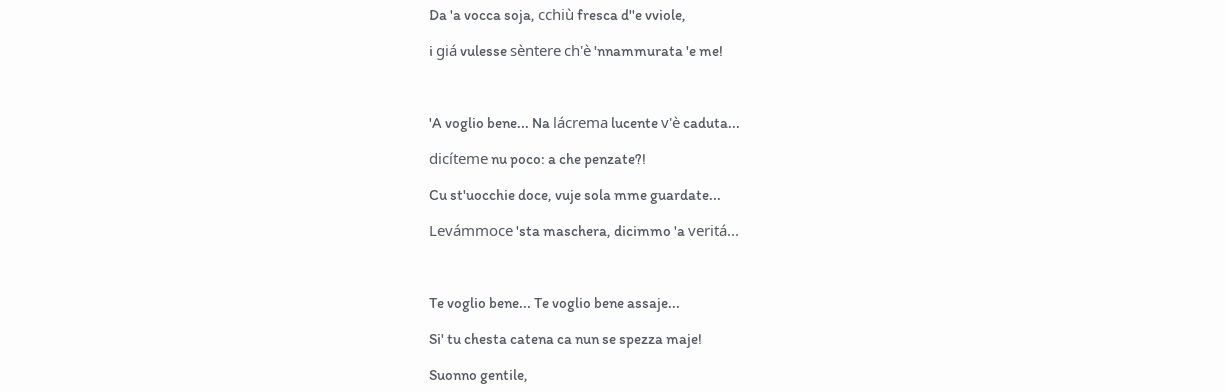Da 'a vocca soja, cchiù fresca d''e vviole,

i giá vulesse sèntere ch'è 'nnammurata 'e me!



'A voglio bene... Na lácrema lucente v'è caduta...

dicíteme nu poco: a che penzate?!

Cu st'uocchie doce, vuje sola mme guardate...

Levámmoce 'sta maschera, dicimmo 'a veritá...



Te voglio bene... Te voglio bene assaje...

Si' tu chesta catena ca nun se spezza maje!

Suonno gentile,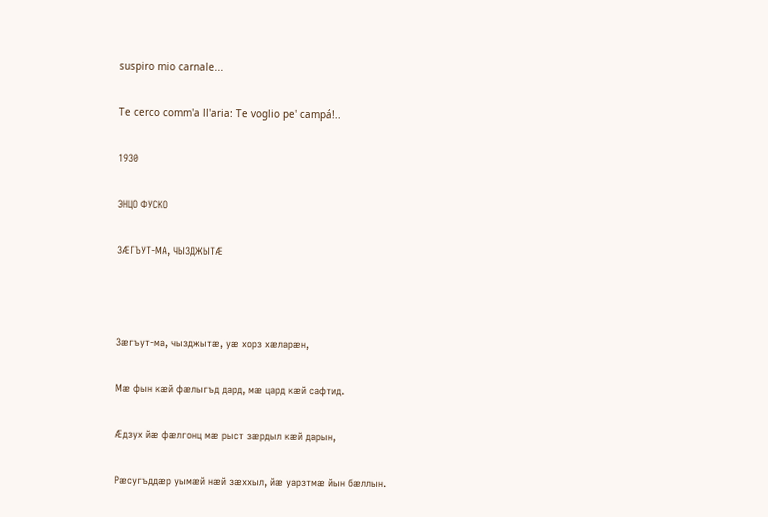suspiro mio carnale...

Te cerco comm'a ll'aria: Te voglio pe' campá!..

1930

ЭНЦО ФУСКО

ЗÆГЪУТ-МА, ЧЫЗДЖЫТÆ



Зæгъут-ма, чызджытæ, уæ хорз хæларæн,

Мæ фын кæй фæлыгъд дард, мæ цард кæй сафтид.

Æдзух йæ фæлгонц мæ рыст зæрдыл кæй дарын,

Рæсугъддæр уымæй нæй зæххыл, йæ уарзтмæ йын бæллын.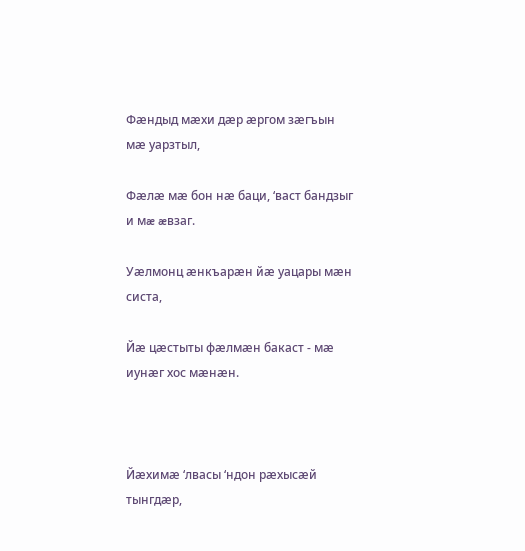Фæндыд мæхи дæр æргом зæгъын мæ уарзтыл,

Фæлæ мæ бон нæ баци, ‘васт бандзыг и мæ æвзаг.

Уæлмонц æнкъарæн йæ уацары мæн систа,

Йæ цæстыты фæлмæн бакаст - мæ иунæг хос мæнæн.



Йæхимæ ‘лвасы ‘ндон рæхысæй тынгдæр,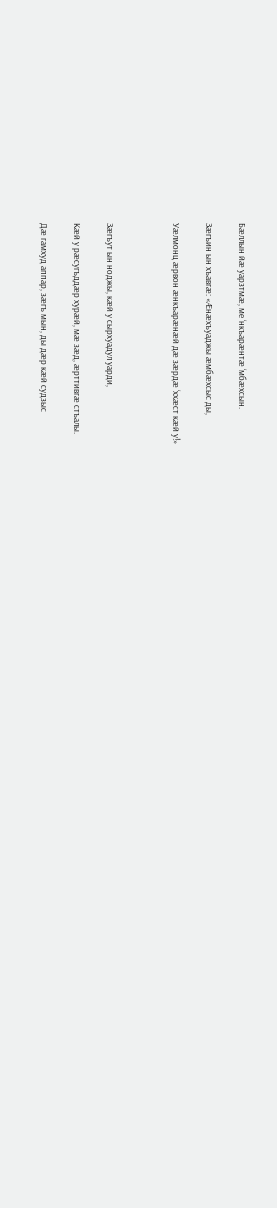Бæллын йæ уарзтмæ, ме ‘нкъарæнтæ ‘мбæхсын.

Зæгъин ын хъавгæ: «Æнæхъуаджы æмбæхсыс ды,

Уæлмонц æрвон æнкъарæнæй дæ зæрдæ ‘ххæст кæй у!»



Зæгъут ын ноджы, кæй у сырхуадул уарди,

Кæй у рæсугъддæр хурæй, мæ зæд, æрттивгæ стъалы.

Дæ гамхуд аппар, зæгъ мын, ды дæр кæй судзыс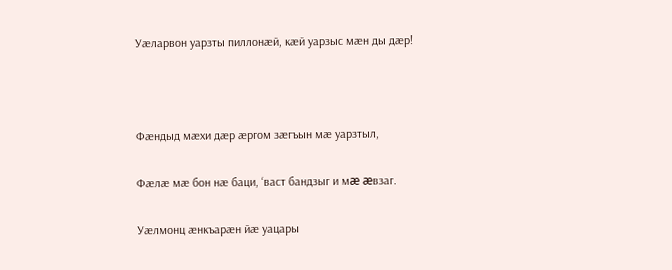Уæларвон уарзты пиллонæй, кæй уарзыс мæн ды дæр!



Фæндыд мæхи дæр æргом зæгъын мæ уарзтыл,

Фæлæ мæ бон нæ баци, ‘васт бандзыг и мæ æвзаг.

Уæлмонц æнкъарæн йæ уацары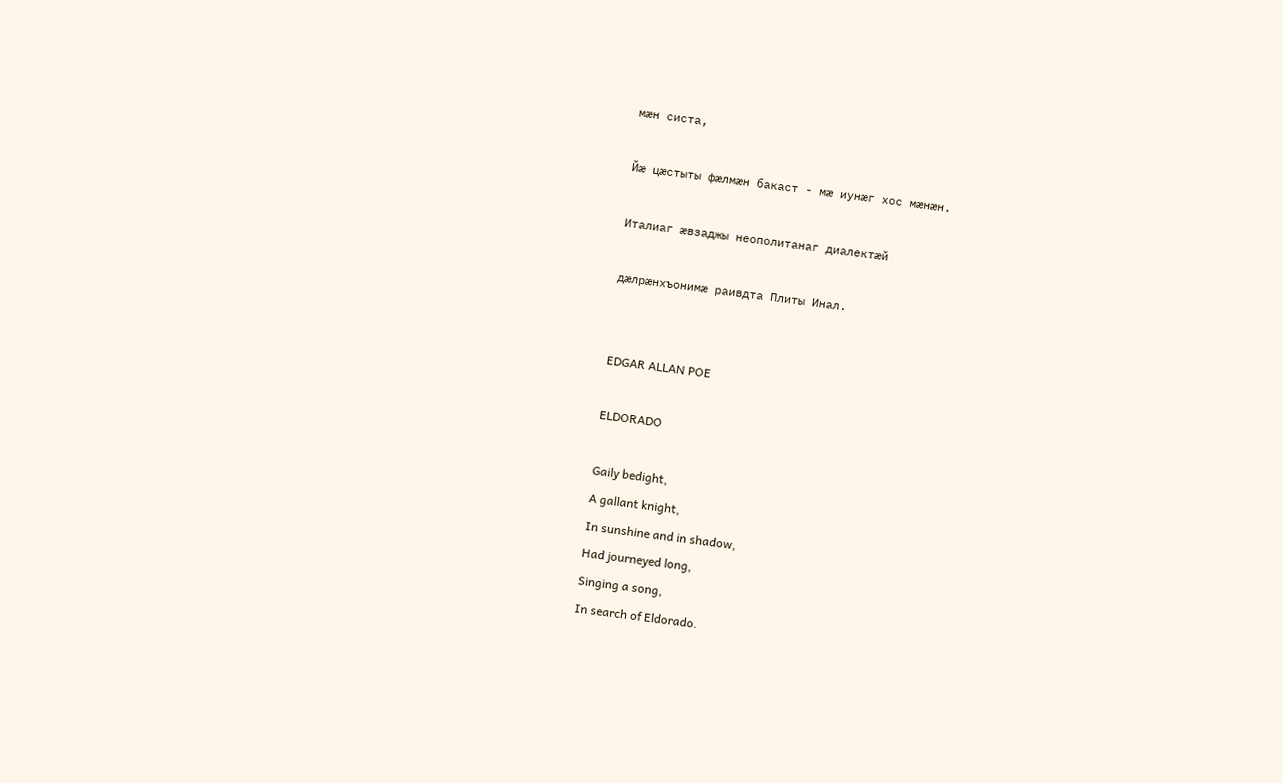мæн систа,

Йæ цæстыты фæлмæн бакаст - мæ иунæг хос мæнæн.

Италиаг æвзаджы неополитанаг диалектæй

дæлрæнхъонимæ раивдта Плиты Инал.


EDGAR ALLAN POE

ELDORADO

Gaily bedight,
A gallant knight,
In sunshine and in shadow,
Had journeyed long,
Singing a song,
In search of Eldorado.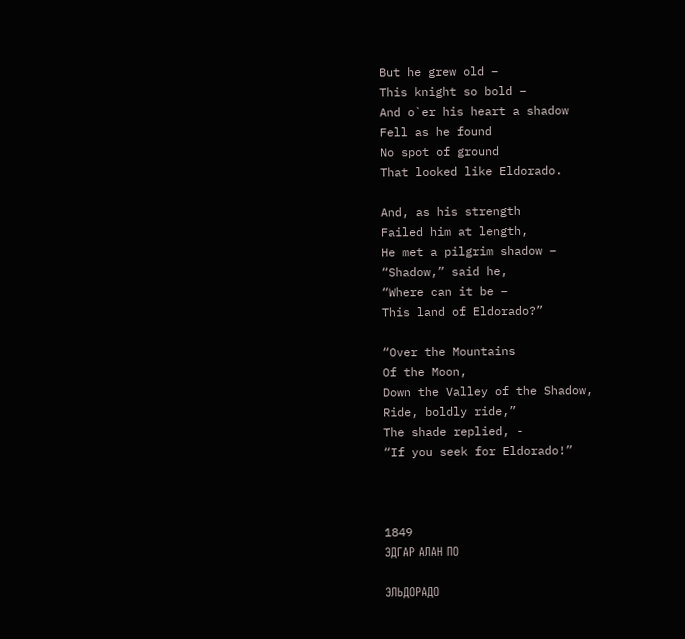But he grew old –
This knight so bold –
And o`er his heart a shadow
Fell as he found
No spot of ground
That looked like Eldorado.

And, as his strength
Failed him at length,
He met a pilgrim shadow –
“Shadow,” said he,
“Where can it be –
This land of Eldorado?”

“Over the Mountains
Of the Moon,
Down the Valley of the Shadow,
Ride, boldly ride,”
The shade replied, -
“If you seek for Eldorado!”



1849
ЭДГАР АЛАН ПО

ЭЛЬДОРАДО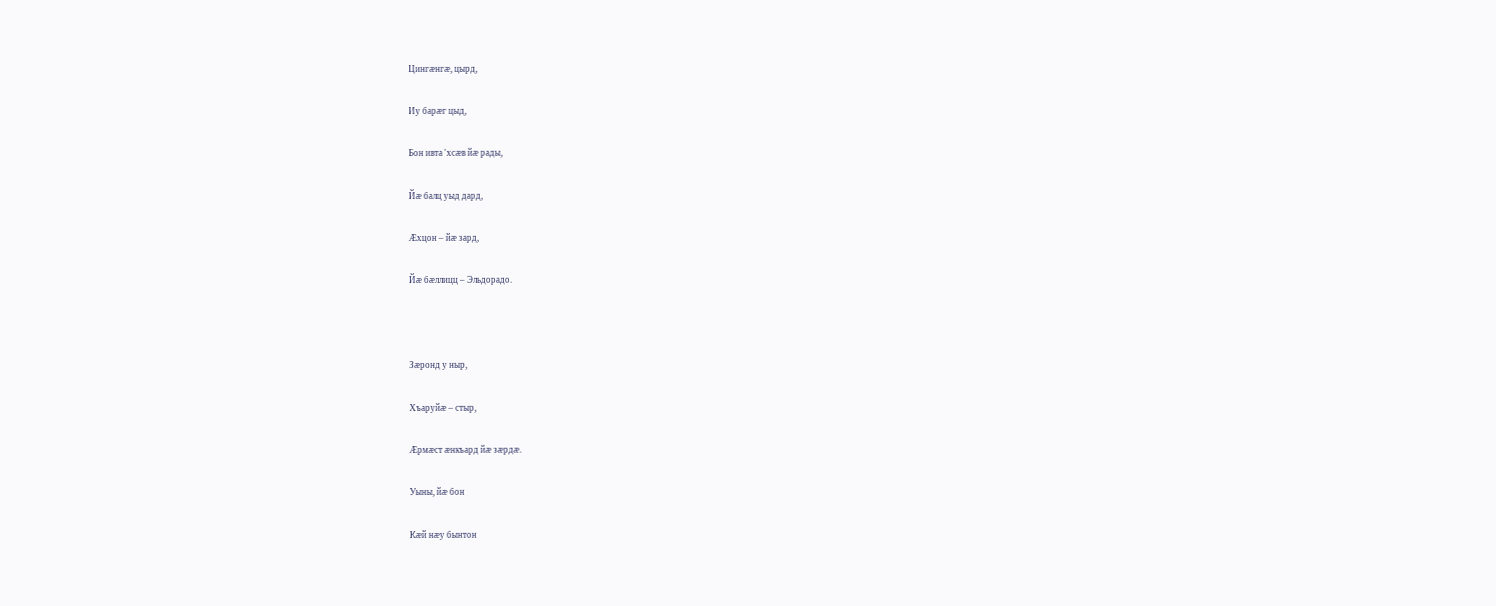Цингæнгæ, цырд,

Иу барæг цыд,

Бон ивта 'хсæв йæ рады,

Йæ балц уыд дард,

Æхцон – йæ зард,

Йæ бæллицц – Эльдорадо.



Зæронд у ныр,

Хъаруйæ – стыр,

Æрмæст æнкъард йæ зæрдæ.

Уыны, йæ бон

Кæй нæу бынтон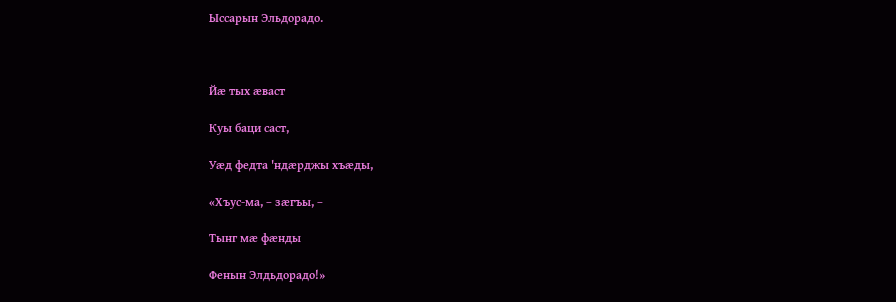Ыссарын Эльдорадо.



Йæ тых æваст

Куы баци саст,

Уæд федта 'ндæрджы хъæды,

«Хъус-ма, – зæгъы, –

Тынг мæ фæнды

Фенын Элдьдорадо!»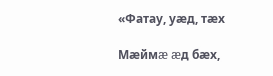«Фатау, уæд, тæх

Мæймæ æд бæх,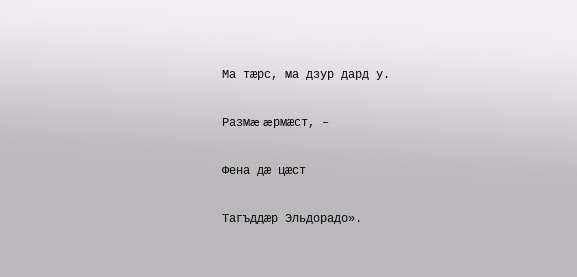Ма тæрс, ма дзур дард у.

Размæ æрмæст, –

Фена дæ цæст

Тагъддæр Эльдорадо».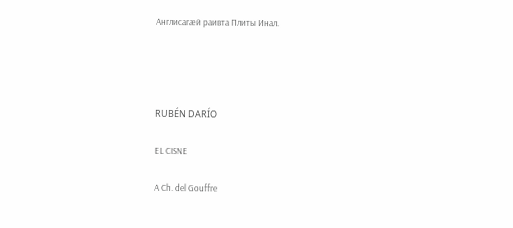Англисагæй раивта Плиты Инал.




RUBÉN DARÍO

EL CISNE

A Ch. del Gouffre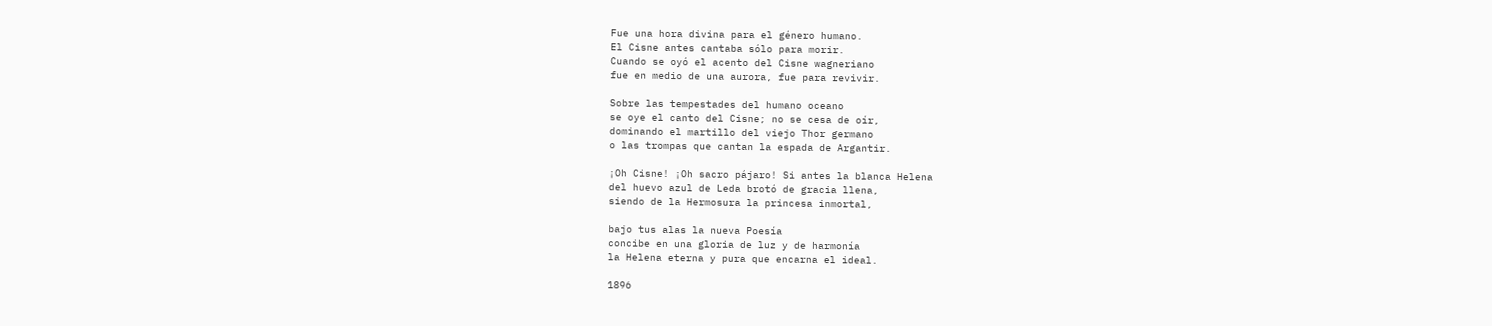Fue una hora divina para el género humano.
El Cisne antes cantaba sólo para morir.
Cuando se oyó el acento del Cisne wagneriano
fue en medio de una aurora, fue para revivir.

Sobre las tempestades del humano oceano
se oye el canto del Cisne; no se cesa de oír,
dominando el martillo del viejo Thor germano
o las trompas que cantan la espada de Argantir.

¡Oh Cisne! ¡Oh sacro pájaro! Si antes la blanca Helena
del huevo azul de Leda brotó de gracia llena,
siendo de la Hermosura la princesa inmortal,

bajo tus alas la nueva Poesía
concibe en una gloria de luz y de harmonía
la Helena eterna y pura que encarna el ideal.

1896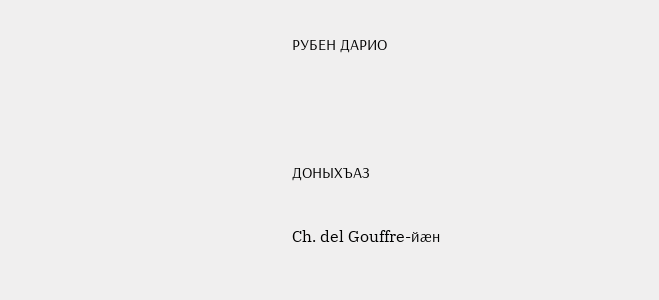РУБЕН ДАРИО



ДОНЫХЪАЗ

Ch. del Gouffre-йæн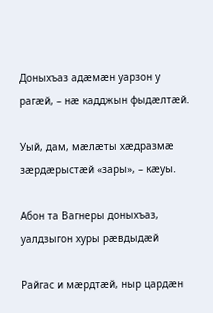Доныхъаз адæмæн уарзон у рагæй, – нæ кадджын фыдæлтæй.

Уый, дам, мæлæты хæдразмæ зæрдæрыстæй «зары», – кæуы.

Абон та Вагнеры доныхъаз, уалдзыгон хуры рæвдыдæй

Райгас и мæрдтæй, ныр цардæн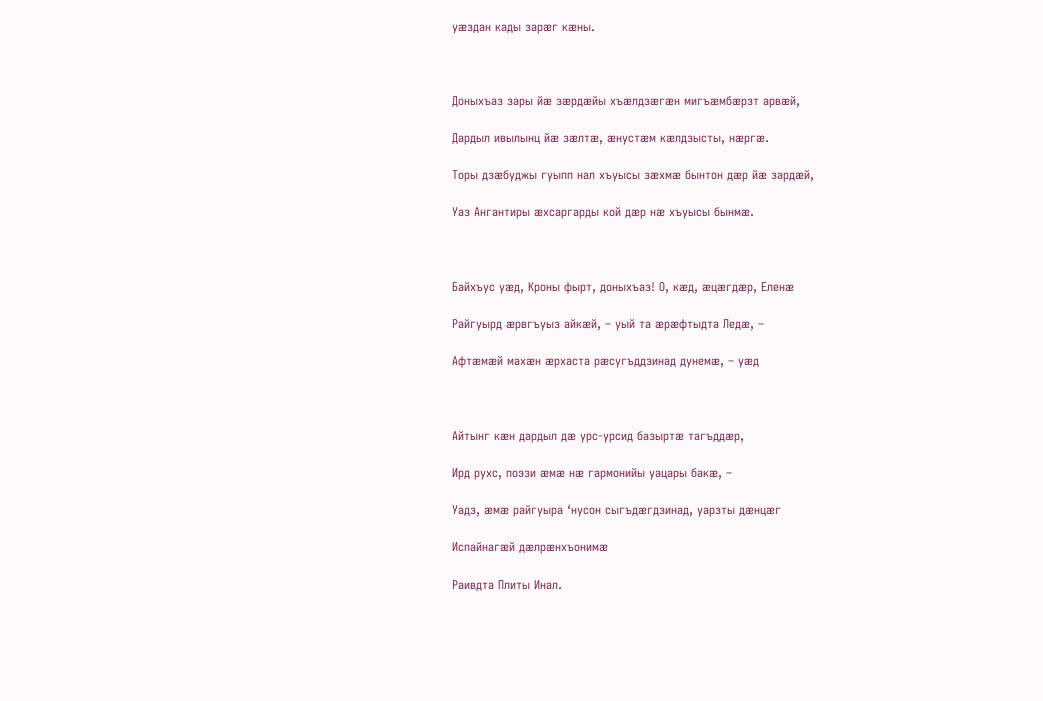уæздан кады зарæг кæны.



Доныхъаз зары йæ зæрдæйы хъæлдзæгæн мигъæмбæрзт арвæй,

Дардыл ивылынц йæ зæлтæ, æнустæм кæлдзысты, нæргæ.

Торы дзæбуджы гуыпп нал хъуысы зæхмæ бынтон дæр йæ зардæй,

Уаз Ангантиры æхсаргарды кой дæр нæ хъуысы бынмæ.



Байхъус уæд, Кроны фырт, доныхъаз! О, кæд, æцæгдæр, Еленæ

Райгуырд æрвгъуыз айкæй, – уый та æрæфтыдта Ледæ, –

Афтæмæй махæн æрхаста рæсугъддзинад дунемæ, – уæд



Айтынг кæн дардыл дæ урс-урсид базыртæ тагъддæр,

Ирд рухс, поэзи æмæ нæ гармонийы уацары бакæ, –

Уадз, æмæ райгуыра ‘нусон сыгъдæгдзинад, уарзты дæнцæг

Испайнагæй дæлрæнхъонимæ

Раивдта Плиты Инал.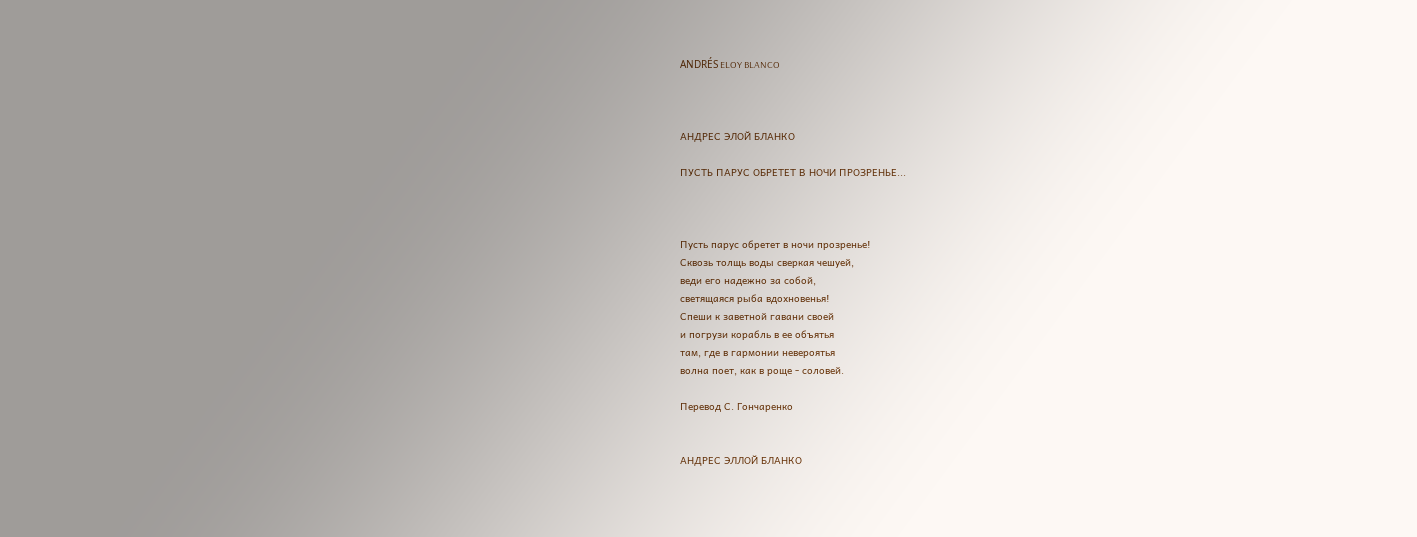ANDRÉS ELOY BLANCO



АНДРЕС ЭЛОЙ БЛАНКО

ПУСТЬ ПАРУС ОБРЕТЕТ В НОЧИ ПРОЗРЕНЬЕ...



Пусть парус обретет в ночи прозренье!
Сквозь толщь воды сверкая чешуей,
веди его надежно за собой,
светящаяся рыба вдохновенья!
Спеши к заветной гавани своей
и погрузи корабль в ее объятья
там, где в гармонии невероятья
волна поет, как в роще - соловей.

Перевод С. Гончаренко


АНДРЕС ЭЛЛОЙ БЛАНКО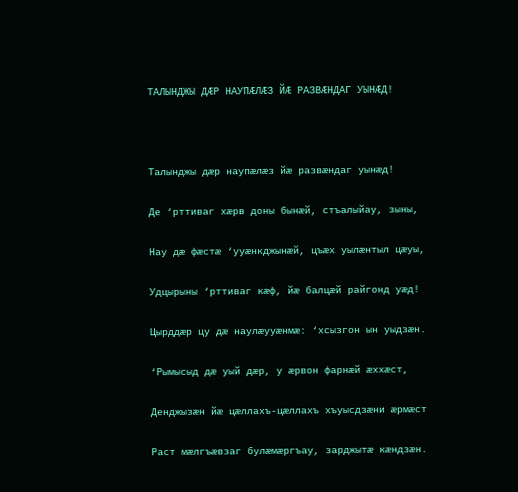ТАЛЫНДЖЫ ДÆР НАУПÆЛÆЗ ЙÆ РАЗВÆНДАГ УЫНÆД!



Талынджы дæр наупæлæз йæ развæндаг уынæд!

Де ‘рттиваг хæрв доны бынæй, стъалыйау, зыны,

Нау дæ фæстæ ‘ууæнкджынæй, цъæх уылæнтыл цæуы,

Удцырыны ‘рттиваг кæф, йæ балцæй райгонд уæд!

Цырддæр цу дæ наулæууæнмæ: ‘хсызгон ын уыдзæн.

‘Рымысыд дæ уый дæр, у æрвон фарнæй æххæст,

Денджызæн йæ цæллахъ-цæллахъ хъуысдзæни æрмæст

Раст мæлгъæвзаг булæмæргъау, зарджытæ кæндзæн.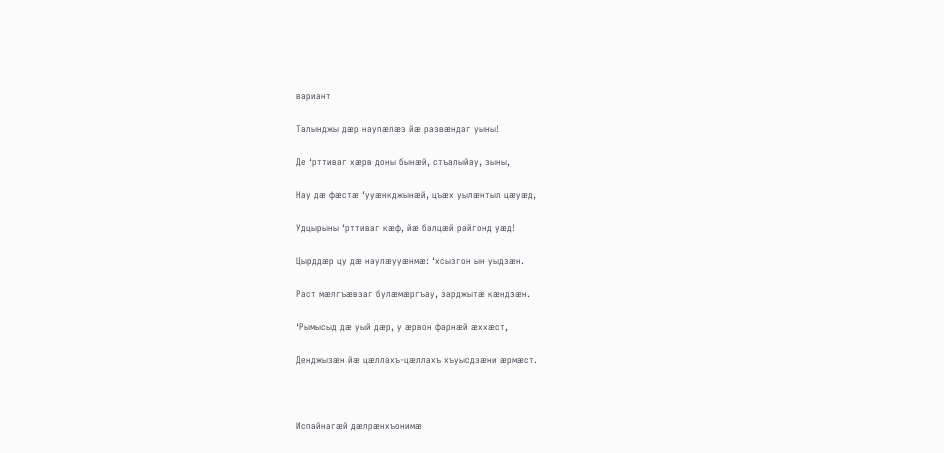вариант

Талынджы дæр наупæлæз йæ развæндаг уыны!

Де ‘рттиваг хæрв доны бынæй, стъалыйау, зыны,

Нау дæ фæстæ ‘ууæнкджынæй, цъæх уылæнтыл цæуæд,

Удцырыны ‘рттиваг кæф, йæ балцæй райгонд уæд!

Цырддæр цу дæ наулæууæнмæ: ‘хсызгон ын уыдзæн.

Раст мæлгъæвзаг булæмæргъау, зарджытæ кæндзæн.

‘Рымысыд дæ уый дæр, у æрвон фарнæй æххæст,

Денджызæн йæ цæллахъ-цæллахъ хъуысдзæни æрмæст.



Испайнагæй дæлрæнхъонимæ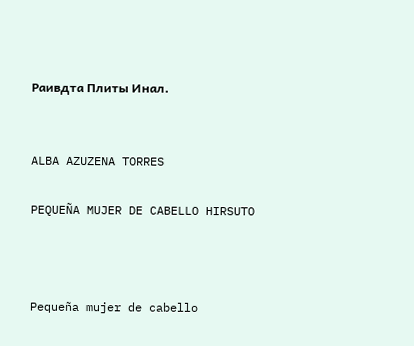Раивдта Плиты Инал.


ALBA AZUZENA TORRES

PEQUEÑA MUJER DE CABELLO HIRSUTO



Pequeña mujer de cabello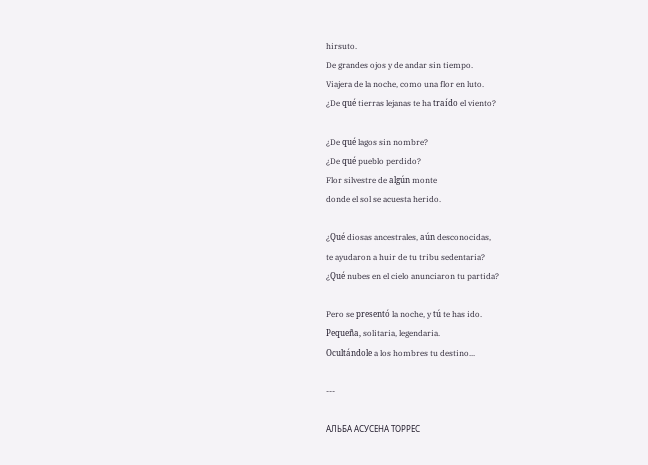hirsuto.
De grandes ojos y de andar sin tiempo.
Viajera de la noche, como una flor en luto.
¿De qué tierras lejanas te ha traído el viento?

¿De qué lagos sin nombre?
¿De qué pueblo perdido?
Flor silvestre de algún monte
donde el sol se acuesta herido.

¿Qué diosas ancestrales, aún desconocidas,
te ayudaron a huir de tu tribu sedentaria?
¿Qué nubes en el cielo anunciaron tu partida?

Pero se presentó la noche, y tú te has ido.
Pequeña, solitaria, legendaria.
Ocultándole a los hombres tu destino...

---

АЛЬБА АСУСЕНА ТОРРЕС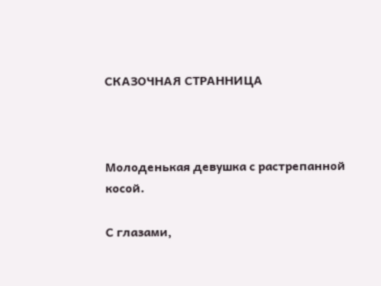СКАЗОЧНАЯ СТРАННИЦА



Молоденькая девушка с растрепанной косой.

С глазами,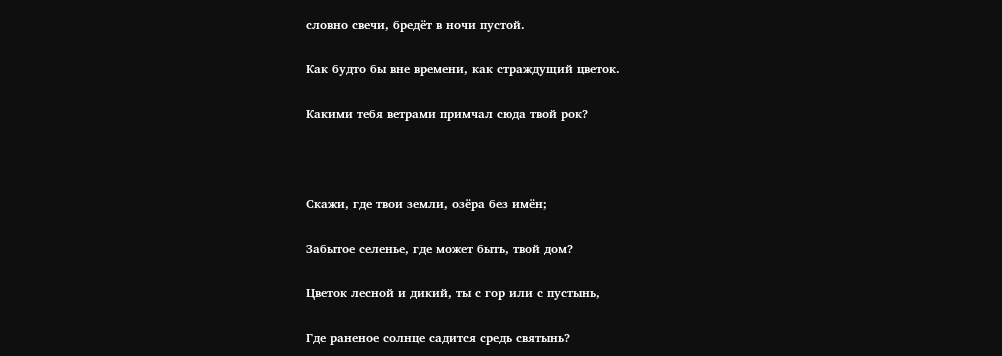словно свечи, бредёт в ночи пустой.

Как будто бы вне времени, как страждущий цветок.

Какими тебя ветрами примчал сюда твой рок?



Скажи, где твои земли, озёра без имён;

Забытое селенье, где может быть, твой дом?

Цветок лесной и дикий, ты с гор или с пустынь,

Где раненое солнце садится средь святынь?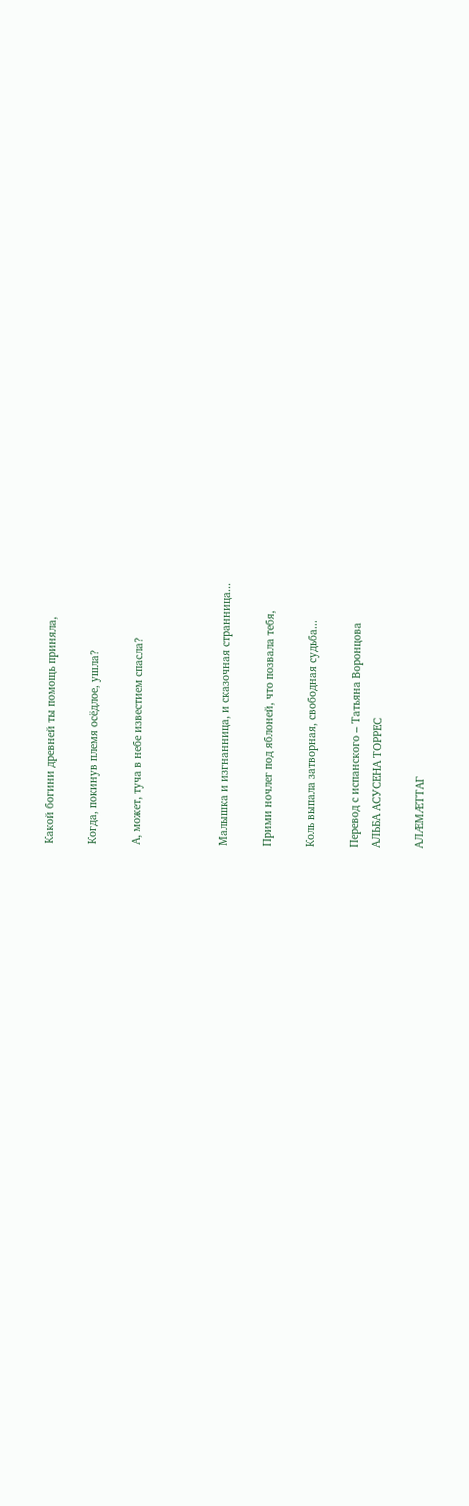Какой богини древней ты помощь приняла,

Когда, покинув племя осёдлое, ушла?

А, может, туча в небе известием спасла?



Малышка и изгнанница, и сказочная странница...

Прими ночлег под яблоней, что позвала тебя,

Коль выпала затворная, свободная судьба...

Перевод с испанского – Татьяна Воронцова
АЛЬБА АСУСЕНА ТОРРЕС

АЛÆМÆТТАГ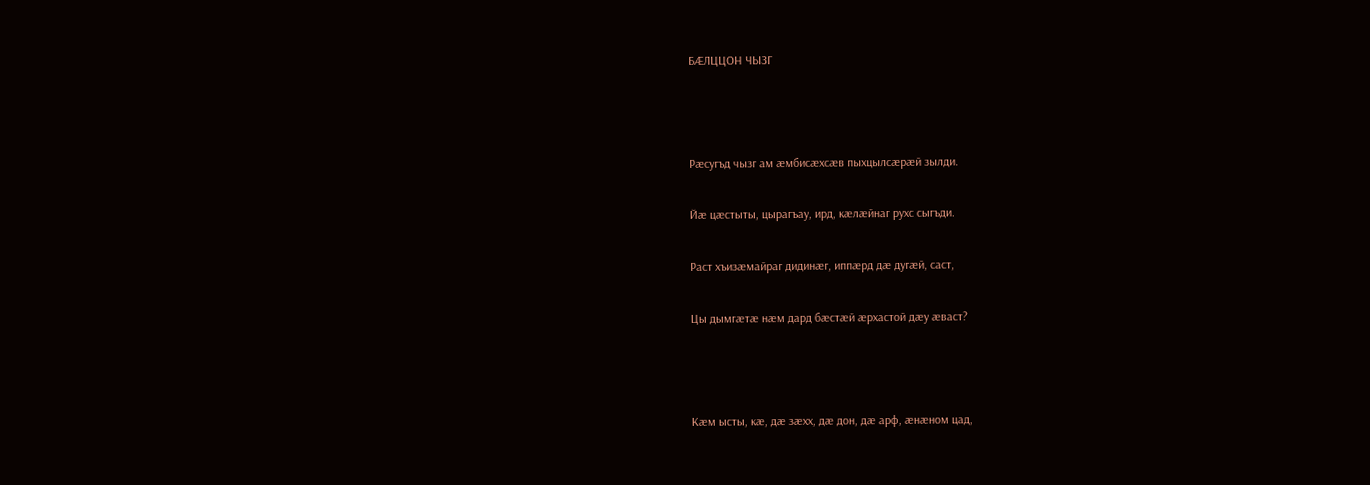БÆЛЦЦОН ЧЫЗГ



Рæсугъд чызг ам æмбисæхсæв пыхцылсæрæй зылди.

Йæ цæстыты, цырагъау, ирд, кæлæйнаг рухс сыгъди.

Раст хъизæмайраг дидинæг, иппæрд дæ дугæй, саст,

Цы дымгæтæ нæм дард бæстæй æрхастой дæу æваст?



Кæм ысты, кæ, дæ зæхх, дæ дон, дæ арф, æнæном цад,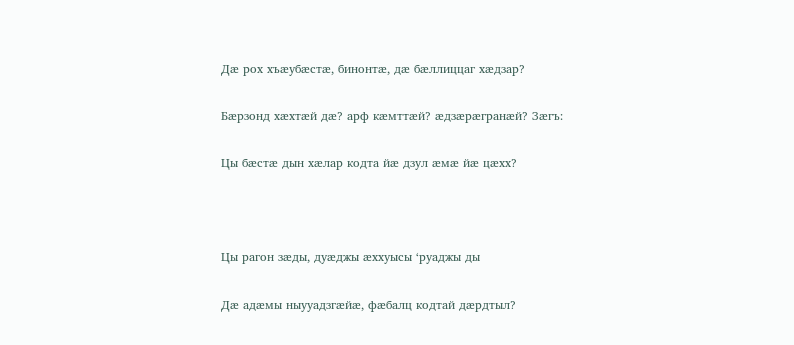Дæ рох хъæубæстæ, бинонтæ, дæ бæллиццаг хæдзар?

Бæрзонд хæхтæй дæ? арф кæмттæй? æдзæрæгранæй? Зæгъ:

Цы бæстæ дын хæлар кодта йæ дзул æмæ йæ цæхх?



Цы рагон зæды, дуæджы æххуысы ‘руаджы ды

Дæ адæмы ныууадзгæйæ, фæбалц кодтай дæрдтыл?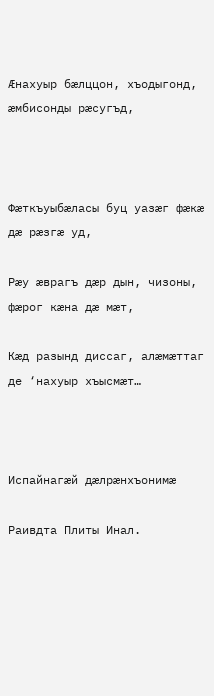Æнахуыр бæлццон, хъодыгонд, æмбисонды рæсугъд,



Фæткъуыбæласы буц уазæг фæкæ дæ рæзгæ уд,

Рæу æврагъ дæр дын, чизоны, фæрог кæна дæ мæт,

Кæд разынд диссаг, алæмæттаг де ‘нахуыр хъысмæт…



Испайнагæй дæлрæнхъонимæ

Раивдта Плиты Инал.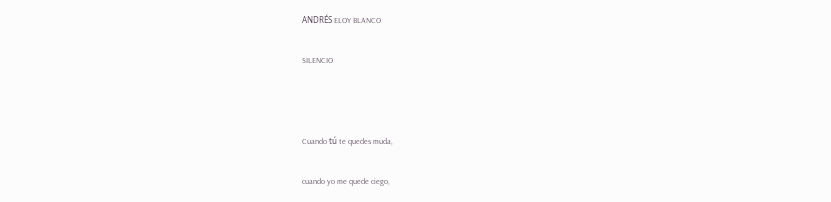ANDRÉS ELOY BLANCO

SILENCIO



Cuando tú te quedes muda,

cuando yo me quede ciego,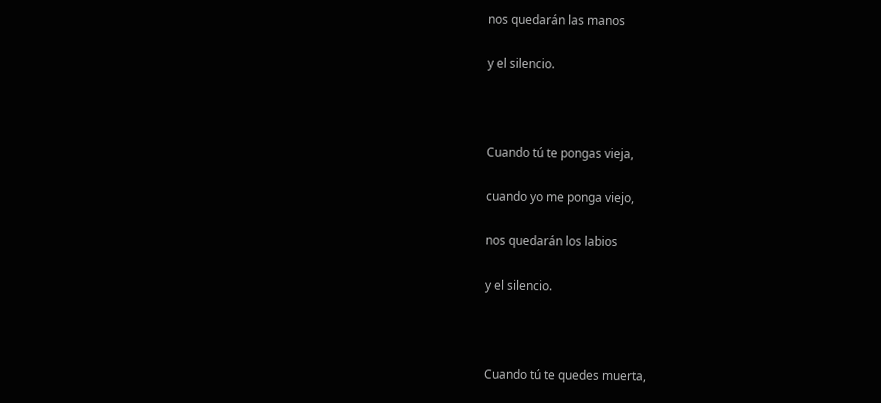nos quedarán las manos

y el silencio.



Cuando tú te pongas vieja,

cuando yo me ponga viejo,

nos quedarán los labios

y el silencio.



Cuando tú te quedes muerta,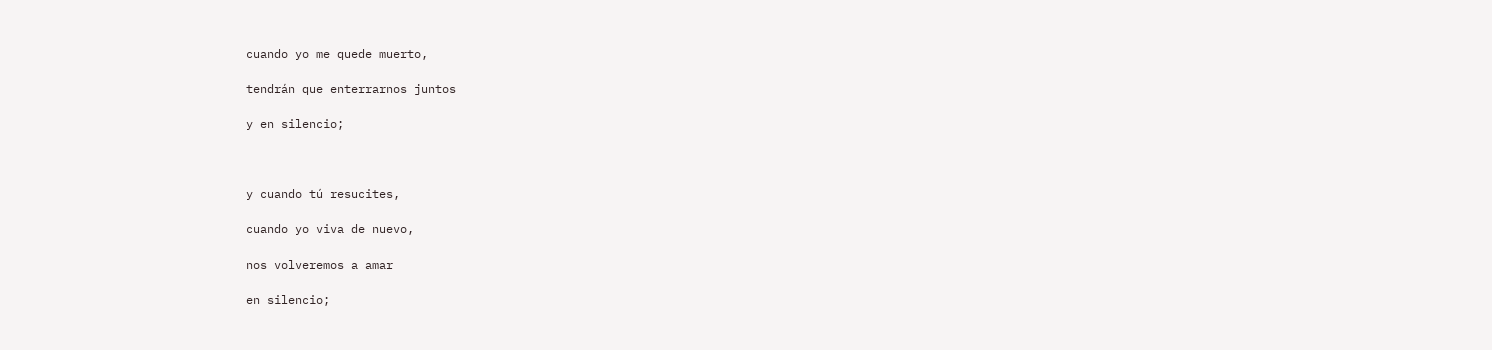cuando yo me quede muerto,

tendrán que enterrarnos juntos

y en silencio;



y cuando tú resucites,

cuando yo viva de nuevo,

nos volveremos a amar

en silencio;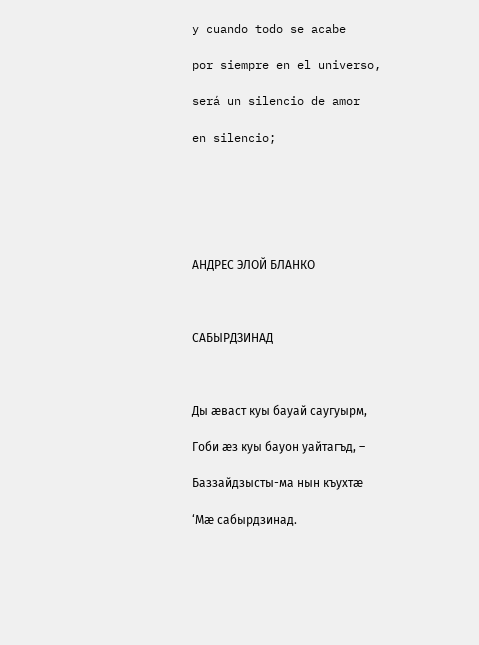y cuando todo se acabe

por siempre en el universo,

será un silencio de amor

en silencio;






АНДРЕС ЭЛОЙ БЛАНКО



САБЫРДЗИНАД



Ды æваст куы бауай саугуырм,

Гоби æз куы бауон уайтагъд, –

Баззайдзысты-ма нын къухтæ

‘Мæ сабырдзинад.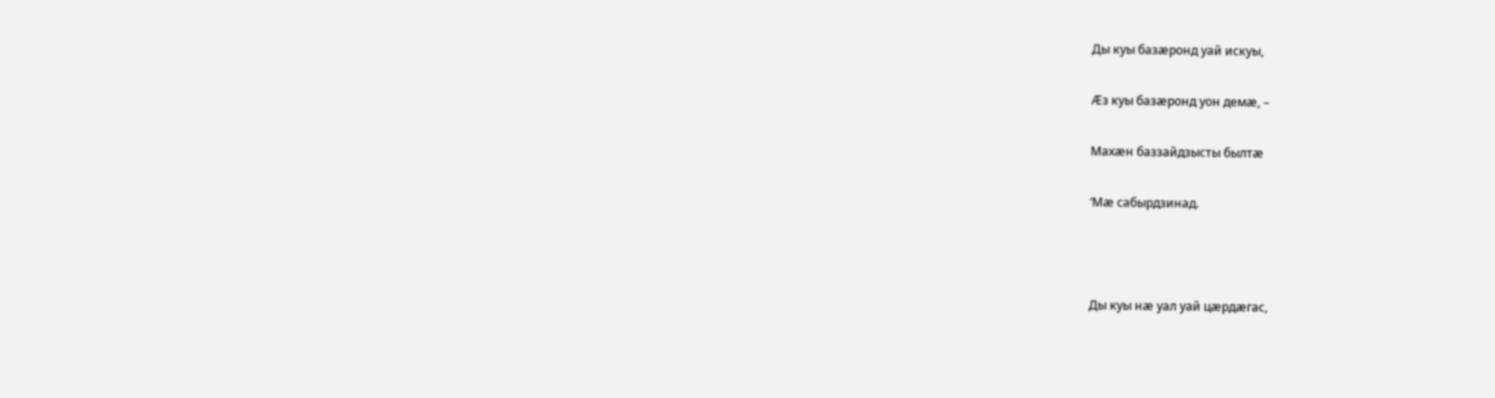Ды куы базæронд уай искуы,

Æз куы базæронд уон демæ, –

Махæн баззайдзысты былтæ

‘Мæ сабырдзинад.



Ды куы нæ уал уай цæрдæгас,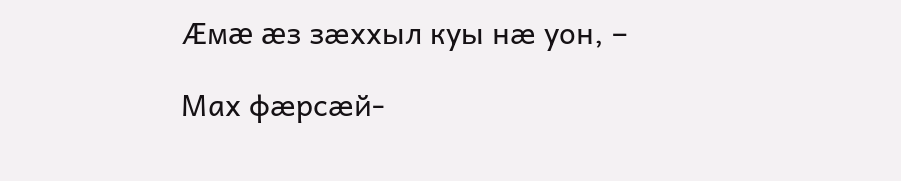Æмæ æз зæххыл куы нæ уон, –

Мах фæрсæй-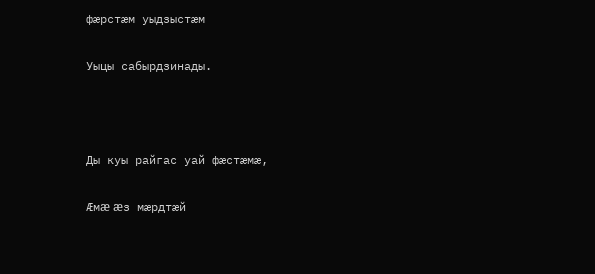фæрстæм уыдзыстæм

Уыцы сабырдзинады.



Ды куы райгас уай фæстæмæ,

Æмæ æз мæрдтæй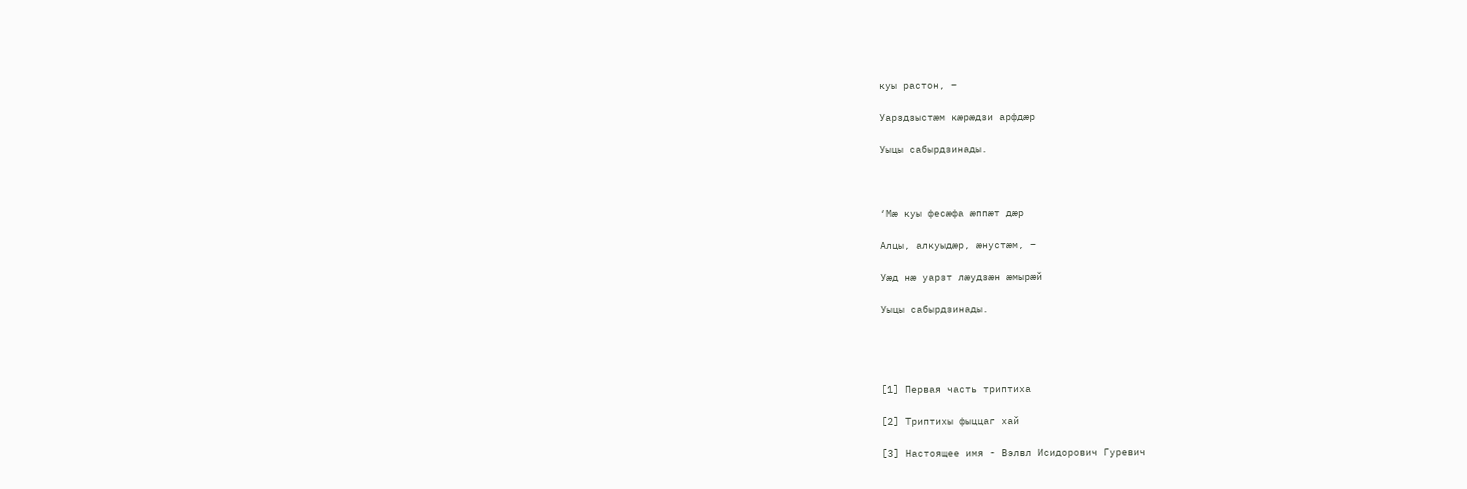куы растон, –

Уарздзыстæм кæрæдзи арфдæр

Уыцы сабырдзинады.



‘Мæ куы фесæфа æппæт дæр

Алцы, алкуыдæр, æнустæм, –

Уæд нæ уарзт лæудзæн æмырæй

Уыцы сабырдзинады.




[1] Первая часть триптиха

[2] Триптихы фыццаг хай

[3] Настоящее имя - Вэлвл Исидорович Гуревич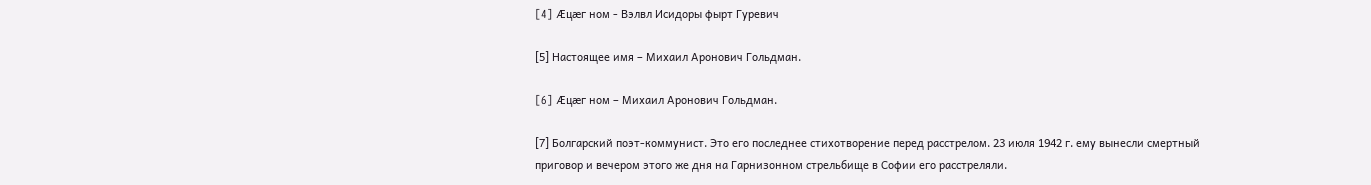[4] Æцæг ном - Вэлвл Исидоры фырт Гуревич

[5] Настоящее имя – Михаил Аронович Гольдман.

[6] Æцæг ном – Михаил Аронович Гольдман.

[7] Болгарский поэт-коммунист. Это его последнее стихотворение перед расстрелом. 23 июля 1942 г. ему вынесли смертный приговор и вечером этого же дня на Гарнизонном стрельбище в Софии его расстреляли.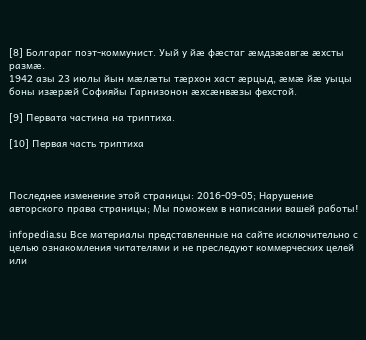[8] Болгараг поэт-коммунист. Уый у йӕ фӕстаг ӕмдзӕавгӕ ӕхсты размӕ.
1942 азы 23 июлы йын мӕлӕты тӕрхон хаст ӕрцыд, ӕмӕ йӕ уыцы боны изæрæй Софияйы Гарнизонон æхсæнвæзы фехстой.

[9] Первата частина на триптиха.

[10] Первая часть триптиха



Последнее изменение этой страницы: 2016-09-05; Нарушение авторского права страницы; Мы поможем в написании вашей работы!

infopedia.su Все материалы представленные на сайте исключительно с целью ознакомления читателями и не преследуют коммерческих целей или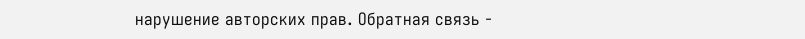нарушение авторских прав. Обратная связь -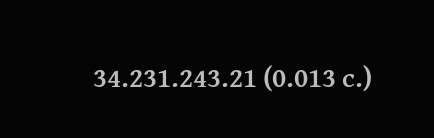34.231.243.21 (0.013 с.)